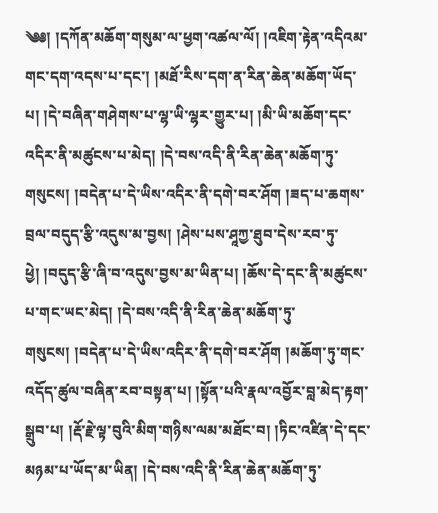༄༅། །དཀོན་མཆོག་གསུམ་ལ་ཕྱག་འཚལ་ལོ། །འཇིག་རྟེན་འདིའམ་གང་དག་འདས་པ་དང་། །མཐོ་རིས་དག་ན་རིན་ཆེན་མཆོག་ཡོད་པ། །དེ་བཞིན་གཤེགས་པ་ལྷ་ཡི་ལྷར་གྱུར་པ། །མི་ཡི་མཆོག་དང་འདིར་ནི་མཚུངས་པ་མེད། །དེ་བས་འདི་ནི་རིན་ཆེན་མཆོག་ཏུ་གསུངས། །བདེན་པ་དེ་ཡིས་འདིར་ནི་དགེ་བར་ཤོག །ཟད་པ་ཆགས་བྲལ་བདུད་རྩི་འདུས་མ་བྱས། །ཤེས་པས་ཤཱཀྱ་ཐུབ་དེས་རབ་ཏུ་ཕྱེ། །བདུད་རྩི་ཞི་བ་འདུས་བྱས་མ་ཡིན་པ། །ཆོས་དེ་དང་ནི་མཚུངས་པ་གང་ཡང་མེད། །དེ་བས་འདི་ནི་རིན་ཆེན་མཆོག་ཏུ་གསུངས། །བདེན་པ་དེ་ཡིས་འདིར་ནི་དགེ་བར་ཤོག །མཆོག་ཏུ་གང་འདོད་ཚུལ་བཞིན་རབ་བསྟན་པ། །སྟོན་པའི་རྣལ་འབྱོར་བླ་མེད་རྟག་སྒྲུབ་པ། །རྡོ་རྗེ་ལྟ་བུའི་མིག་གཉིས་ལམ་མཐོང་བ། །ཏིང་འཛིན་དེ་དང་མཉམ་པ་ཡོད་མ་ཡིན། །དེ་བས་འདི་ནི་རིན་ཆེན་མཆོག་ཏུ་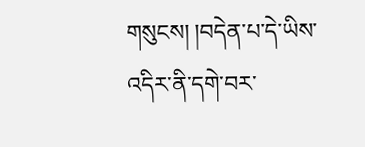གསུངས། །བདེན་པ་དེ་ཡིས་འདིར་ནི་དགེ་བར་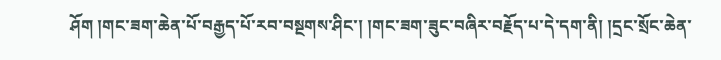ཤོག །གང་ཟག་ཆེན་པོ་བརྒྱད་པོ་རབ་བསྔགས་ཤིང་། །གང་ཟག་ཟུང་བཞིར་བརྗོད་པ་དེ་དག་ནི། །དྲང་སྲོང་ཆེན་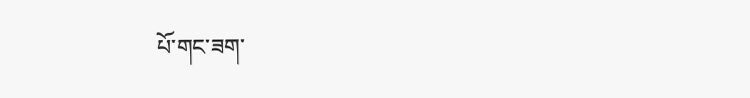པོ་གང་ཟག་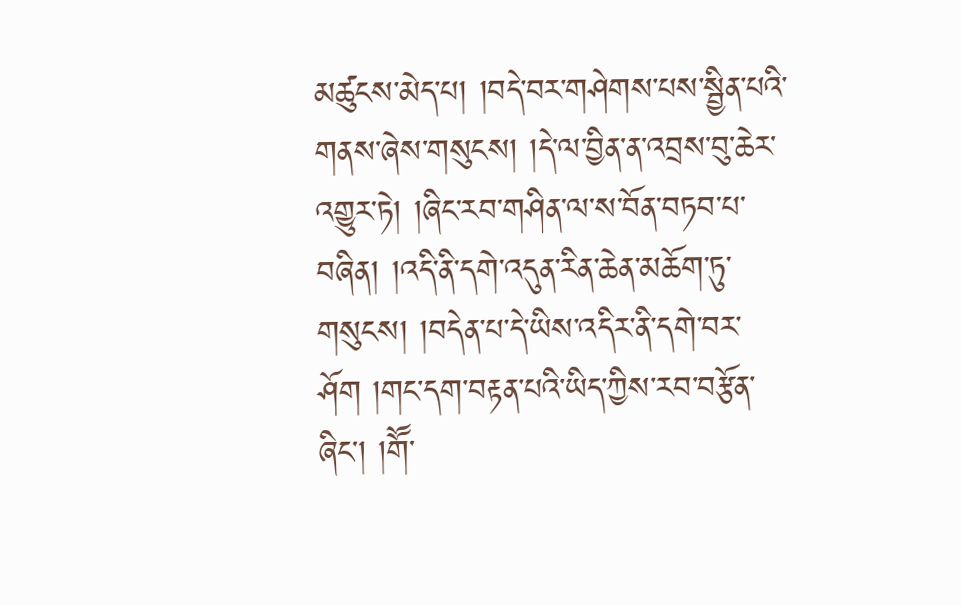མཚུངས་མེད་པ། །བདེ་བར་གཤེགས་པས་སྦྱིན་པའི་གནས་ཞེས་གསུངས། །དེ་ལ་བྱིན་ན་འབྲས་བུ་ཆེར་འགྱུར་ཏེ། །ཞིང་རབ་གཤིན་ལ་ས་བོན་བཏབ་པ་བཞིན། །འདི་ནི་དགེ་འདུན་རིན་ཆེན་མཆོག་ཏུ་གསུངས། །བདེན་པ་དེ་ཡིས་འདིར་ནི་དགེ་བར་ཤོག །གང་དག་བརྟན་པའི་ཡིད་ཀྱིས་རབ་བརྩོན་ཞིང་། །གཽ་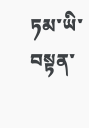ཏམ་ཡི་བསྟན་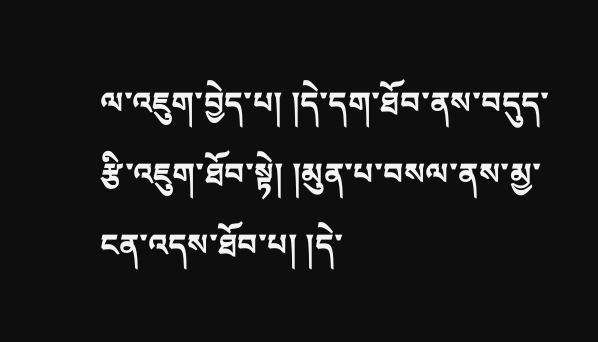ལ་འཇུག་བྱེད་པ། །དེ་དག་ཐོབ་ནས་བདུད་རྩི་འཇུག་ཐོབ་སྟེ། །མུན་པ་བསལ་ནས་མྱ་ངན་འདས་ཐོབ་པ། །དེ་